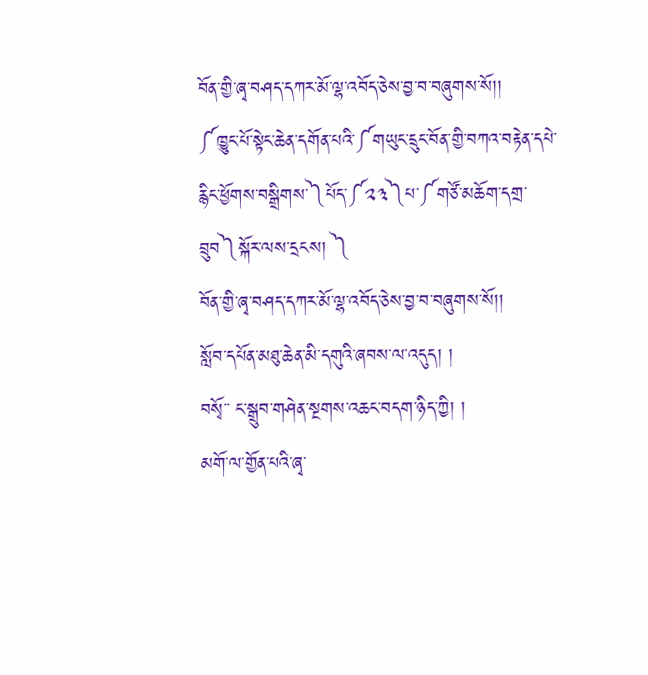བོན་གྱི་ཞྭ་བཤད་དཀར་མོ་ལྷ་འབོད་ཅེས་བྱ་བ་བཞུགས་སོ།།
༼ཁྱུང་པོ་སྟེང་ཆེན་དགོན་པའི་༼གཡུང་དྲུང་བོན་གྱི་བཀའ་བརྟེན་དཔེ་རྙིང་ཕྱོགས་བསྒྲིགས་༽པོད་༼༢༣༽པ་༼གཙོ་མཆོག་དགྲ་བྲུབ༽སྐོར་ལས་དྲངས། ༽
བོན་གྱི་ཞྭ་བཤད་དཀར་མོ་ལྷ་འབོད་ཅེས་བྱ་བ་བཞུགས་སོ།།
སློབ་དཔོན་མཐུ་ཆེན་མི་དགུའི་ཞབས་ལ་འདུད། །
བསྭོ་་ ང་སྒྲུབ་གཤེན་སྔགས་འཆང་བདག་ཉིད་ཀྱི། །
མགོ་ལ་གྱོན་པའི་ཞྭ་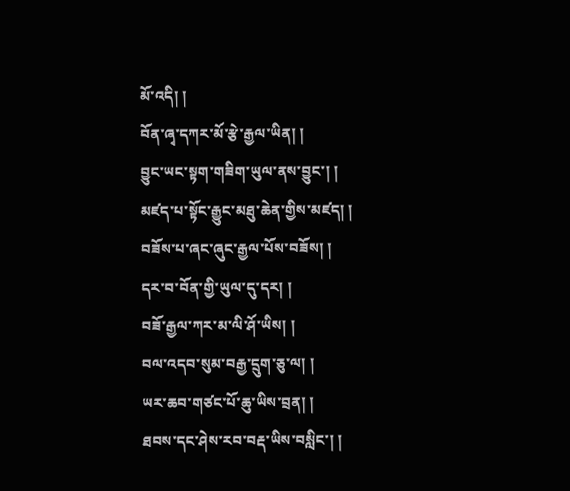མོ་འདི། །
བོན་ཞྭ་དཀར་མོ་རྩེ་རྒྱལ་ཡིན། །
བྱུང་ཡང་སྟག་གཟིག་ཡུལ་ནས་བྱུང་། །
མཛད་པ་སྟོང་རྒྱུང་མཐུ་ཆེན་གྱིས་མཛད། །
བཟོས་པ་ཞང་ཞུང་རྒྱལ་པོས་བཟོས། །
དར་བ་བོན་གྱི་ཡུལ་དུ་དར། །
བཟོ་རྒྱལ་ཀར་མ་ལི་ཤོ་ཡིས། །
བལ་འདབ་སུམ་བརྒྱ་དྲུག་ཅུ་ལ། །
ཡར་ཆབ་གཙང་པོ་ཆུ་ཡིས་བྲན། །
ཐབས་དང་ཤེས་རབ་བརྡ་ཡིས་བསླིང་། །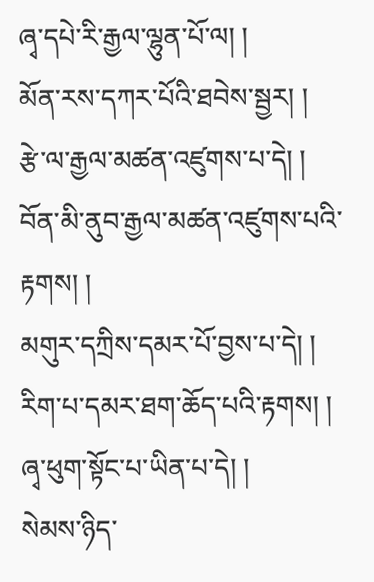ཞྭ་དཔེ་རི་རྒྱལ་ལྷུན་པོ་ལ། །
མོན་རས་དཀར་པོའི་ཐབེས་སྦྱར། །
རྩེ་ལ་རྒྱལ་མཚན་འཛུགས་པ་དེ། །
བོན་མི་ནུབ་རྒྱལ་མཚན་འཛུགས་པའི་རྟགས། །
མགུར་དཀྲིས་དམར་པོ་བྱས་པ་དེ། །
རིག་པ་དམར་ཐག་ཆོད་པའི་རྟགས། །
ཞྭ་ཕུག་སྟོང་པ་ཡིན་པ་དེ། །
སེམས་ཉིད་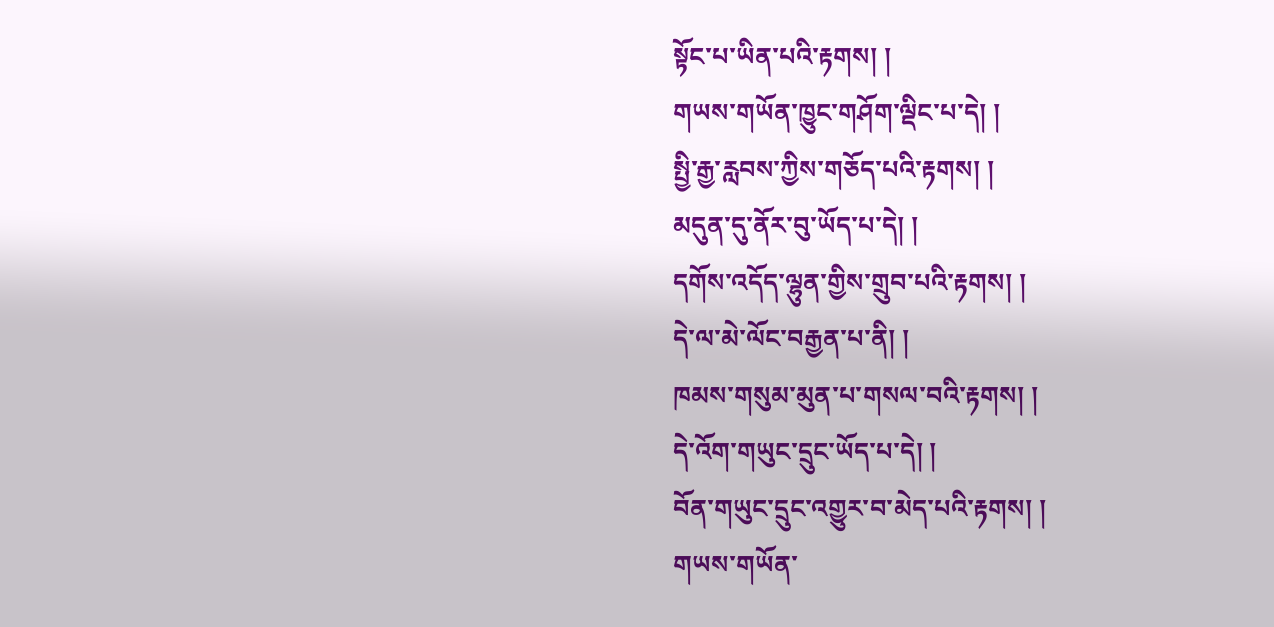སྟོང་པ་ཡིན་པའི་རྟགས། །
གཡས་གཡོན་ཁྱུང་གཤོག་ལྡིང་པ་དེ། །
སྤྱི་རྒྱ་རླབས་ཀྱིས་གཅོད་པའི་རྟགས། །
མདུན་དུ་ནོར་བུ་ཡོད་པ་དེ། །
དགོས་འདོད་ལྷུན་གྱིས་གྲུབ་པའི་རྟགས། །
དེ་ལ་མེ་ལོང་བརྒྱན་པ་ནི། །
ཁམས་གསུམ་མུན་པ་གསལ་བའི་རྟགས། །
དེ་འོག་གཡུང་དྲུང་ཡོད་པ་དེ། །
བོན་གཡུང་དྲུང་འགྱུར་བ་མེད་པའི་རྟགས། །
གཡས་གཡོན་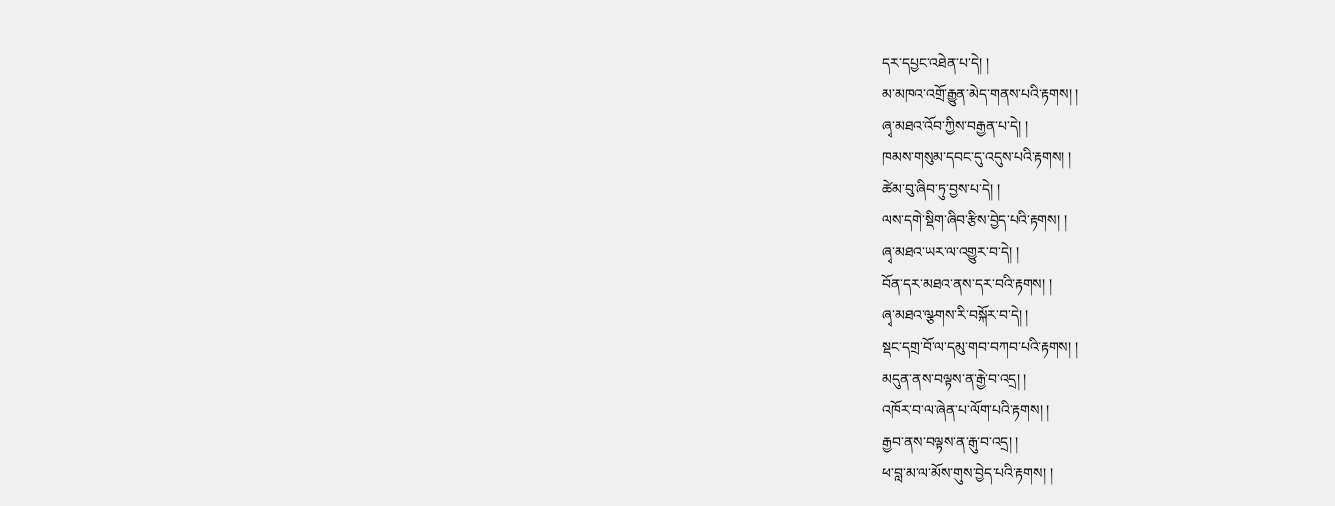དར་དཔྱང་འཐེན་པ་དེ། །
མ་མཁའ་འགྲོ་རྒྱུན་མེད་གནས་པའི་རྟགས། །
ཞྭ་མཐའ་འོབ་ཀྱིས་བརྒྱན་པ་དེ། །
ཁམས་གསུམ་དབང་དུ་འདུས་པའི་རྟགས། །
ཚེམ་བུ་ཞིབ་ཏུ་བྱས་པ་དེ། །
ལས་དགེ་སྡིག་ཞིབ་རྩིས་བྱེད་པའི་རྟགས། །
ཞྭ་མཐའ་ཡར་ལ་འགྱུར་བ་དེ། །
བོན་དར་མཐའ་ནས་དར་བའི་རྟགས། །
ཞྭ་མཐའ་ལྩགས་རི་བསྐོར་བ་དེ། །
སྡང་དགྲ་བོ་ལ་དམུ་གབ་བཀབ་པའི་རྟགས། །
མདུན་ནས་བལྟས་ན་རྒྱེ་བ་འདྲ། །
འཁོར་བ་ལ་ཞེན་པ་ལོག་པའི་རྟགས། །
རྒྱབ་ནས་བལྟས་ན་རྒུ་བ་འདྲ། །
ཕ་བླ་མ་ལ་མོས་གུས་བྱེད་པའི་རྟགས། །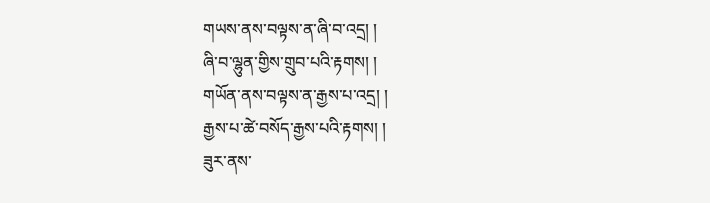གཡས་ནས་བལྟས་ན་ཞི་བ་འདྲ། །
ཞི་བ་ལྷུན་གྱིས་གྲུབ་པའི་རྟགས། །
གཡོན་ནས་བལྟས་ན་རྒྱས་པ་འདྲ། །
རྒྱས་པ་ཚེ་བསོད་རྒྱས་པའི་རྟགས། །
ཟུར་ནས་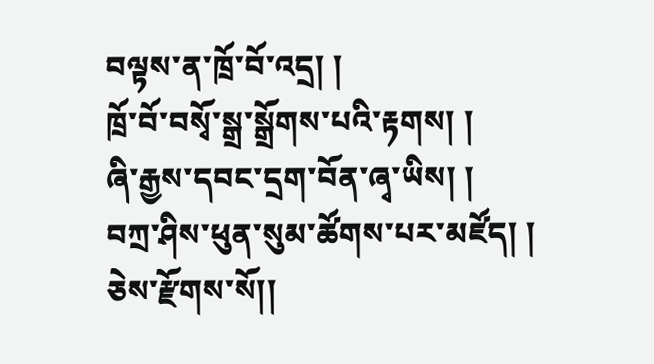བལྟས་ན་ཁྲོ་བོ་འདྲ། །
ཁྲོ་བོ་བསྭོ་སྒྲ་སྒྲོགས་པའི་རྟགས། །
ཞི་རྒྱས་དབང་དྲག་བོན་ཞྭ་ཡིས། །
བཀྲ་ཤིས་ཕུན་སུམ་ཚོགས་པར་མཛོད། །
ཅེས་རྫོགས་སོ།།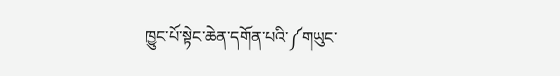ཁྱུང་པོ་སྟེང་ཆེན་དགོན་པའི་༼གཡུང་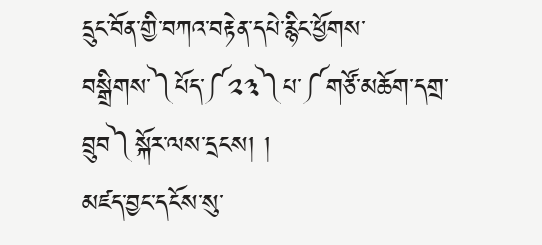དྲུང་བོན་གྱི་བཀའ་བརྟེན་དཔེ་རྙིང་ཕྱོགས་བསྒྲིགས་༽པོད་༼༢༣༽པ་༼གཙོ་མཆོག་དགྲ་བྲུབ༽སྐོར་ལས་དྲངས། །
མཛད་བྱང་དངོས་སུ་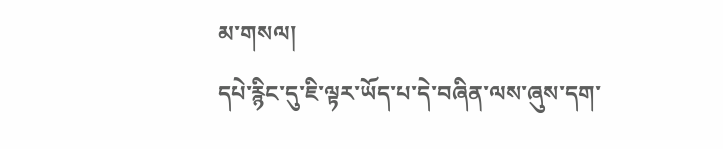མ་གསལ།
དཔེ་རྙིང་དུ་ཇི་ལྟར་ཡོད་པ་དེ་བཞིན་ལས་ཞུས་དག་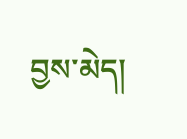བྱས་མེད།